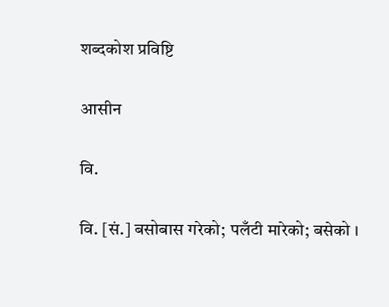शब्दकोश प्रविष्टि

आसीन

वि.

वि. [सं.] बसोबास गरेको; पलँटी मारेको; बसेको ।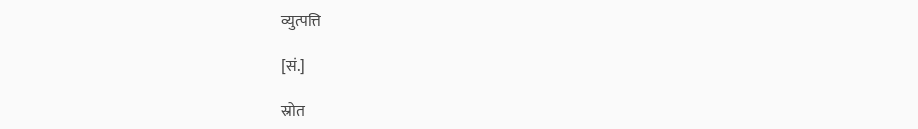व्युत्पत्ति

[सं.]

स्रोत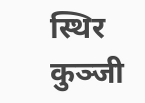स्थिर कुञ्जी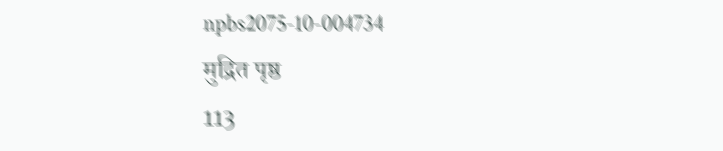npbs2075-10-004734
मुद्रित पृष्ठ
113